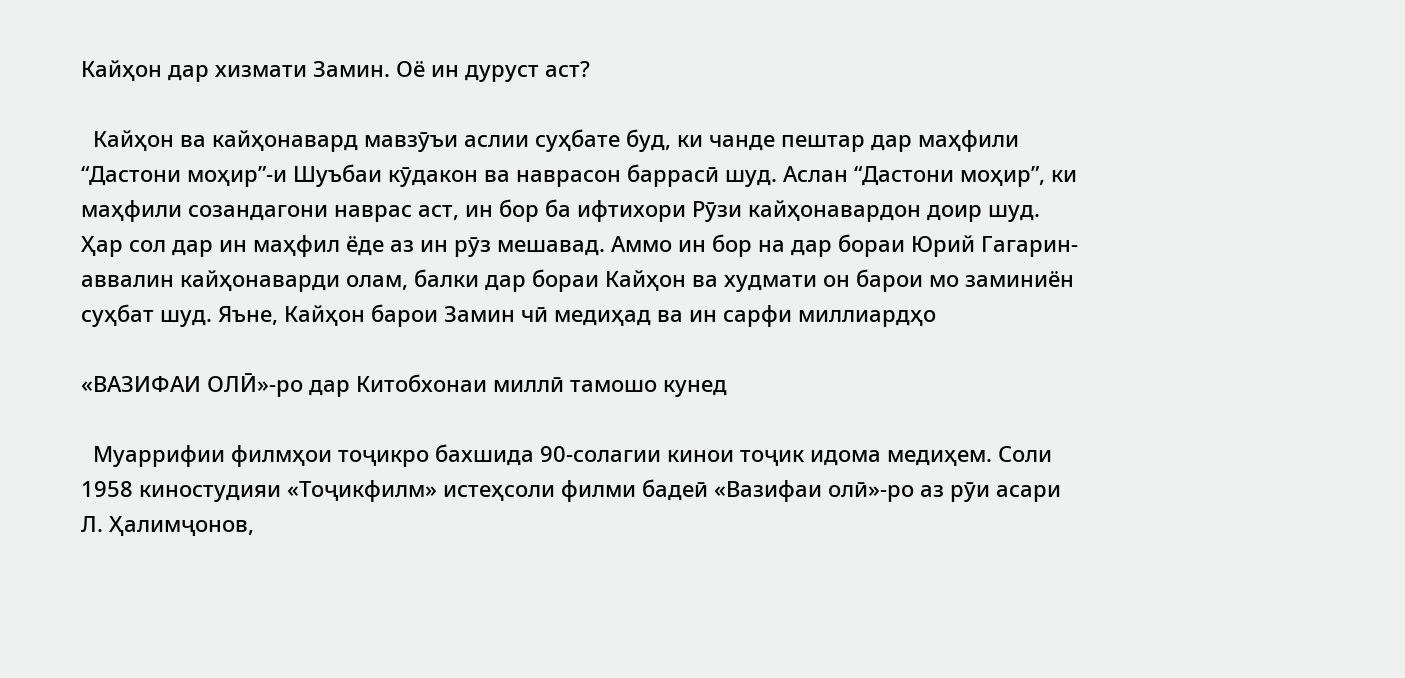Кайҳон дар хизмати Замин. Оё ин дуруст аст?

  Кайҳон ва кайҳонавард мавзӯъи аслии суҳбате буд, ки чанде пештар дар маҳфили “Дастони моҳир”-и Шуъбаи кӯдакон ва наврасон баррасӣ шуд. Аслан “Дастони моҳир”, ки маҳфили созандагони наврас аст, ин бор ба ифтихори Рӯзи кайҳонавардон доир шуд. Ҳар сол дар ин маҳфил ёде аз ин рӯз мешавад. Аммо ин бор на дар бораи Юрий Гагарин-аввалин кайҳонаварди олам, балки дар бораи Кайҳон ва худмати он барои мо заминиён суҳбат шуд. Яъне, Кайҳон барои Замин чӣ медиҳад ва ин сарфи миллиардҳо

«ВАЗИФАИ ОЛӢ»-ро дар Китобхонаи миллӣ тамошо кунед

  Муаррифии филмҳои тоҷикро бахшида 90-солагии кинои тоҷик идома медиҳем. Соли 1958 киностудияи «Тоҷикфилм» истеҳсоли филми бадеӣ «Вазифаи олӣ»-ро аз рӯи асари Л. Ҳалимҷонов,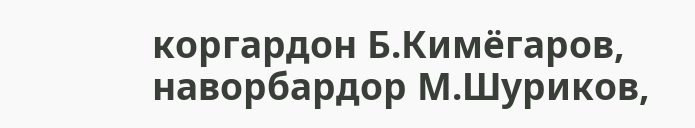коргардон Б.Кимёгаров, наворбардор М.Шуриков,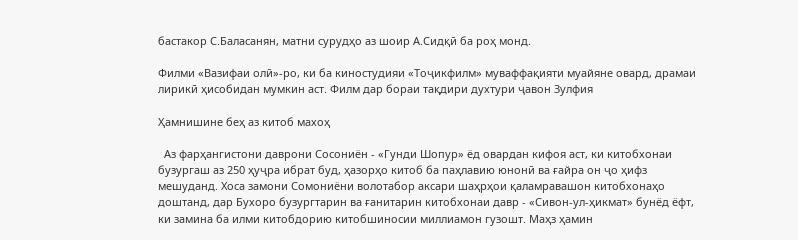бастакор С.Баласанян, матни сурудҳо аз шоир А.Сидқӣ ба роҳ монд.

Филми «Вазифаи олӣ»-ро, ки ба киностудияи «Тоҷикфилм» муваффақияти муайяне овард, драмаи лирикӣ ҳисобидан мумкин аст. Филм дар бораи тақдири духтури ҷавон Зулфия

Ҳамнишине беҳ аз китоб махоҳ

  Аз фарҳангистони даврони Сосониён - «Гунди Шопур» ёд овардан кифоя аст, ки китобхонаи бузургаш аз 250 ҳуҷра ибрат буд, ҳазорҳо китоб ба паҳлавию юнонӣ ва ғайра он ҷо ҳифз мешуданд. Хоса замони Сомониёни волотабор аксари шаҳрҳои қаламравашон китобхонаҳо доштанд, дар Бухоро бузургтарин ва ғанитарин китобхонаи давр - «Сивон-ул-ҳикмат» бунёд ёфт, ки замина ба илми китобдорию китобшиносии миллиамон гузошт. Маҳз ҳамин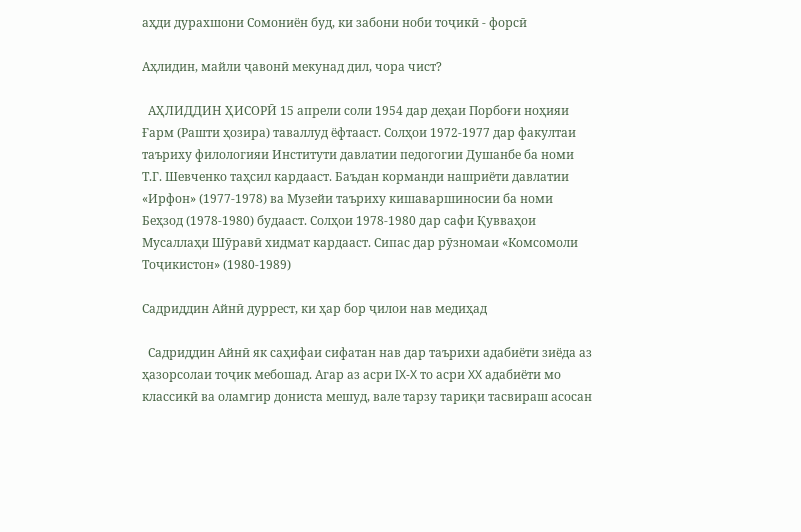аҳди дурахшони Сомониён буд, ки забони ноби тоҷикӣ - форсӣ

Аҳлидин, майли ҷавонӣ мекунад дил, чора чист?

  АҲЛИДДИН ҲИСОРӢ 15 апрели соли 1954 дар деҳаи Порбоғи ноҳияи Ғарм (Рашти ҳозира) таваллуд ёфтааст. Солҳои 1972-1977 дар факултаи таъриху филологияи Институти давлатии педогогии Душанбе ба номи Т.Г. Шевченко таҳсил кардааст. Баъдан корманди нашриёти давлатии «Ирфон» (1977-1978) ва Музейи таъриху кишаваршиносии ба номи Беҳзод (1978-1980) будааст. Солҳои 1978-1980 дар сафи Қувваҳои Мусаллаҳи Шӯравӣ хидмат кардааст. Сипас дар рӯзномаи «Комсомоли Тоҷикистон» (1980-1989)

Садриддин Айнӣ дуррест, ки ҳар бор ҷилои нав медиҳад

  Садриддин Айнӣ як саҳифаи сифатан нав дар таърихи адабиёти зиёда аз ҳазорсолаи тоҷик мебошад. Агар аз асри IX-X то асри XX адабиёти мо классикӣ ва оламгир дониста мешуд, вале тарзу тариқи тасвираш асосан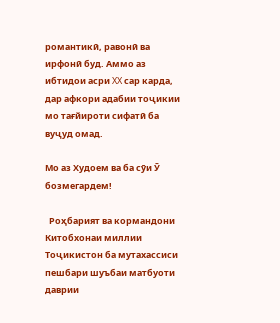романтикӣ, равонӣ ва ирфонӣ буд. Аммо аз ибтидои асри XX сар карда, дар афкори адабии тоҷикии мо тағйироти сифатӣ ба вуҷуд омад.

Мо аз Худоем ва ба сӯи Ӯ бозмегардем!

  Роҳбарият ва кормандони Китобхонаи миллии Тоҷикистон ба мутахассиси пешбари шуъбаи матбуоти даврии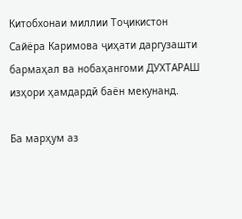Китобхонаи миллии Тоҷикистон Сайёра Каримова ҷиҳати даргузашти бармаҳал ва нобаҳангоми ДУХТАРАШ изҳори ҳамдардӣ баён мекунанд.

Ба марҳум аз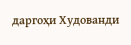даргоҳи Худованди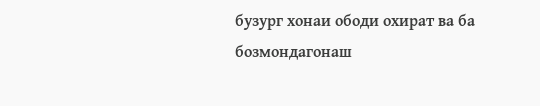бузург хонаи ободи охират ва ба бозмондагонаш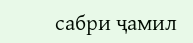сабри ҷамил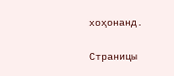хоҳонанд.

Страницы